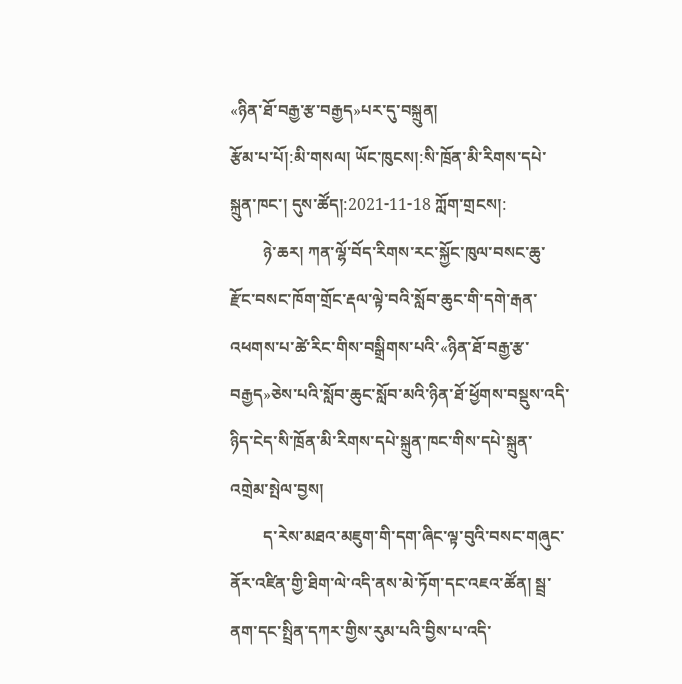«ཉིན་ཐོ་བརྒྱ་རྩ་བརྒྱད»པར་དུ་བསྐྲུན།
རྩོམ་པ་པོ།:མི་གསལ། ཡོང་ཁུངས།:སི་ཁྲོན་མི་རིགས་དཔེ་སྐྲུན་ཁང་། དུས་ཚོད།:2021-11-18 ཀློག་གྲངས།:
        ཉེ་ཆར། ཀན་ལྷོ་བོད་རིགས་རང་སྐྱོང་ཁུལ་བསང་ཆུ་རྫོང་བསང་ཁོག་གྲོང་རྡལ་ལྟེ་བའི་སློབ་ཆུང་གི་དགེ་རྒན་འཕགས་པ་ཚེ་རིང་གིས་བསྒྲིགས་པའི་«ཉིན་ཐོ་བརྒྱ་རྩ་བརྒྱད»ཅེས་པའི་སློབ་ཆུང་སློབ་མའི་ཉིན་ཐོ་ཕྱོགས་བསྡུས་འདི་ཉིད་ངེད་སི་ཁྲོན་མི་རིགས་དཔེ་སྐྲུན་ཁང་གིས་དཔེ་སྐྲུན་འགྲེམ་སྤེལ་བྱས།
        ད་རེས་མཐའ་མཇུག་གི་དག་ཞིང་ལྟ་བུའི་བསང་གཞུང་ནོར་འཛིན་གྱི་ཐིག་ལེ་འདི་ནས་མེ་ཏོག་དང་འཇའ་ཚོན། སྦྲ་ནག་དང་སྤྲིན་དཀར་གྱིས་རུམ་པའི་བྱིས་པ་འདི་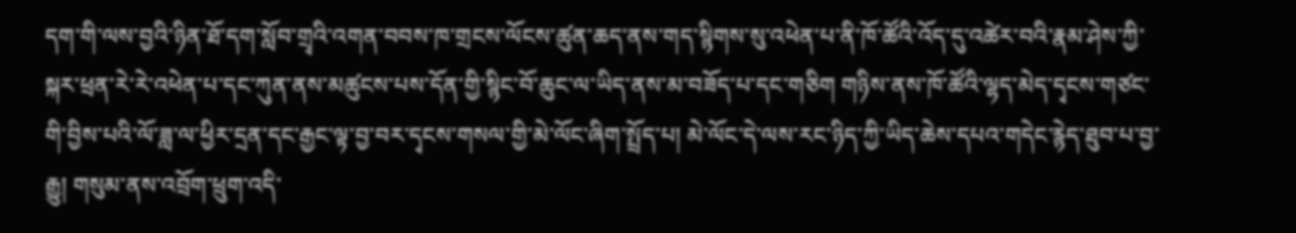དག་གི་ལས་བྱའི་ཉིན་ཐོ་དག་སློབ་གྲྭའི་འགན་བབས་ཁ་གྲངས་ལོངས་ཚུན་ཆད་ནས་གད་སྙིགས་སུ་འཕེན་པ་ནི་ཁོ་ཚོའི་འོད་དུ་འཚེར་བའི་རྣམ་ཤེས་ཀྱི་སྐར་ཕྲན་རེ་རེ་འཕེན་པ་དང་ཀུན་ནས་མཚུངས་པས་དོན་གྱི་སྙིང་བོ་ཆུང་ལ་ཡིད་ནས་མ་བཟོད་པ་དང་གཅིག གཉིས་ནས་ཁོ་ཚོའི་ལྷད་མེད་དྭངས་གཙང་གི་བྱིས་པའི་ལོ་ཟླ་ལ་ཕྱིར་དྲན་དང་རྒྱང་ལྟ་བྱ་བར་དྭངས་གསལ་གྱི་མེ་ལོང་ཞིག་སྤྲོད་པ། མེ་ལོང་དེ་ལས་རང་ཉིད་ཀྱི་ཡིད་ཆེས་དཔའ་གདེང་རྙེད་ཐུབ་པ་བྱ་རྒྱུ། གསུམ་ནས་འབྲོག་ཕྲུག་འདི་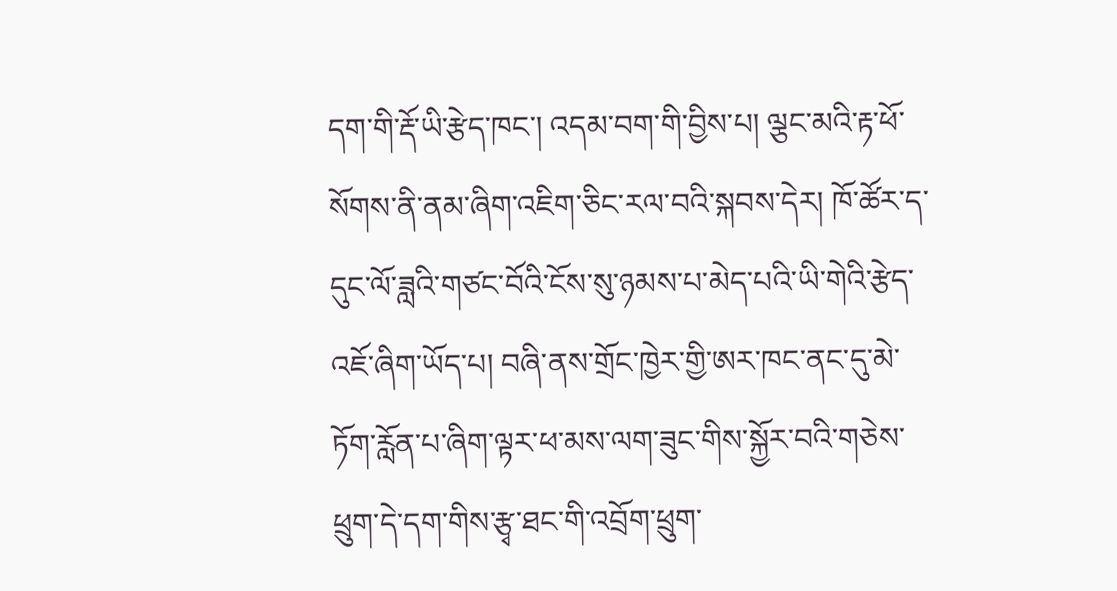དག་གི་རྡོ་ཡི་རྩེད་ཁང་། འདམ་བག་གི་བྱིས་པ། ལྕང་མའི་རྟ་ཕོ་སོགས་ནི་ནམ་ཞིག་འཇིག་ཅིང་རལ་བའི་སྐབས་དེར། ཁོ་ཚོར་ད་དུང་ལོ་ཟླའི་གཙང་བོའི་ངོས་སུ་ཉམས་པ་མེད་པའི་ཡི་གེའི་རྩེད་འཇོ་ཞིག་ཡོད་པ། བཞི་ནས་གྲོང་ཁྱེར་གྱི་ཨར་ཁང་ནང་དུ་མེ་ཏོག་རློན་པ་ཞིག་ལྟར་ཕ་མས་ལག་ཟུང་གིས་སྐྱོར་བའི་གཅེས་ཕྲུག་དེ་དག་གིས་རྩྭ་ཐང་གི་འབྲོག་ཕྲུག་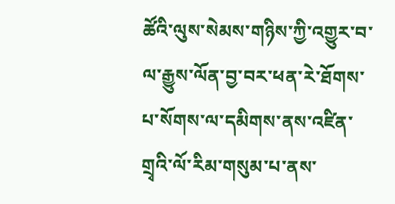ཚོའི་ལུས་སེམས་གཉིས་ཀྱི་འགྱུར་བ་ལ་རྒྱུས་ལོན་བྱ་བར་ཕན་རེ་ཐོགས་པ་སོགས་ལ་དམིགས་ནས་འཛིན་གྲྭའི་ལོ་རིམ་གསུམ་པ་ནས་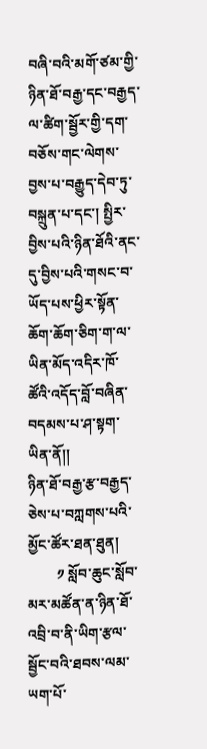བཞི་བའི་མགོ་ཙམ་གྱི་ཉིན་ཐོ་བརྒྱ་དང་བརྒྱད་ལ་ཚིག་སྦྱོར་གྱི་དག་བཅོས་གང་ལེགས་བྱས་པ་བརྒྱུད་དེབ་ཏུ་བསྐྲུན་པ་དང་། སྤྱིར་བྱིས་པའི་ཉིན་ཐོའི་ནང་དུ་བྱིས་པའི་གསང་བ་ཡོད་པས་ཕྱིར་སྟོན་ཆོག་ཆོག་ཅིག་ག་ལ་ཡིན་མོད་འདིར་ཁོ་ཚོའི་འདོད་བློ་བཞིན་བདམས་པ་ཤ་སྟག་ཡིན་ནོ།།
ཉིན་ཐོ་བརྒྱ་རྩ་བརྒྱད་ཅེས་པ་བཀླགས་པའི་མྱོང་ཚོར་ཐན་ཐུན།
        ༡ སློབ་ཆུང་སློབ་མར་མཚོན་ན་ཉིན་ཐོ་འབྲི་བ་ནི་ཡིག་རྩལ་སྦྱོང་བའི་ཐབས་ལམ་ཡག་པོ་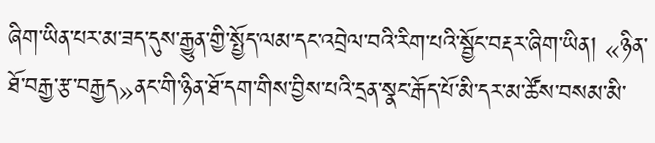ཞིག་ཡིན་པར་མ་ཟད་དུས་རྒྱུན་གྱི་སྤྱོད་ལམ་དང་འབྲེལ་བའི་རིག་པའི་སྦྱོང་བརྡར་ཞིག་ཡིན། «ཉིན་ཐོ་བརྒྱ་རྩ་བརྒྱད»ནང་གི་ཉིན་ཐོ་དག་གིས་བྱིས་པའི་དྲན་སྣང་རྒོད་པོ་མི་དར་མ་ཚོས་བསམ་མི་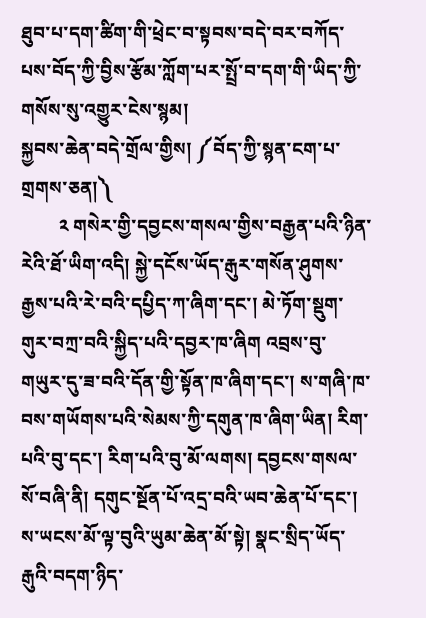ཐུབ་པ་དག་ཚིག་གི་ཕྲེང་བ་སྟབས་བདེ་བར་བཀོད་པས་བོད་ཀྱི་བྱིས་རྩོམ་ཀློག་པར་སྤྲོ་བ་དག་གི་ཡིད་ཀྱི་གསོས་སུ་འགྱུར་ངེས་སྙམ།
སྐྱབས་ཆེན་བདེ་གྲོལ་གྱིས། ༼བོད་ཀྱི་སྙན་ངག་པ་གྲགས་ཅན།༽
        ༢ གསེར་གྱི་དབྱངས་གསལ་གྱིས་བརྒྱན་པའི་ཉིན་རེའི་ཐོ་ཡིག་འདི། སྐྱེ་དངོས་ཡོད་རྒུར་གསོན་ཤུགས་རྒྱས་པའི་རེ་བའི་དཔྱིད་ཀ་ཞིག་དང་། མེ་ཏོག་སྡུག་གུར་བཀྲ་བའི་སྐྱིད་པའི་དབྱར་ཁ་ཞིག འབྲས་བུ་གཡུར་དུ་ཟ་བའི་དོན་གྱི་སྟོན་ཁ་ཞིག་དང་། ས་གཞི་ཁ་བས་གཡོགས་པའི་སེམས་ཀྱི་དགུན་ཁ་ཞིག་ཡིན། རིག་པའི་བུ་དང་། རིག་པའི་བུ་མོ་ལགས། དབྱངས་གསལ་སོ་བཞི་ནི། དགུང་སྔོན་པོ་འདྲ་བའི་ཡབ་ཆེན་པོ་དང་། ས་ཡངས་མོ་ལྟ་བུའི་ཡུམ་ཆེན་མོ་སྟེ། སྣང་སྲིད་ཡོད་རྒུའི་བདག་ཉིད་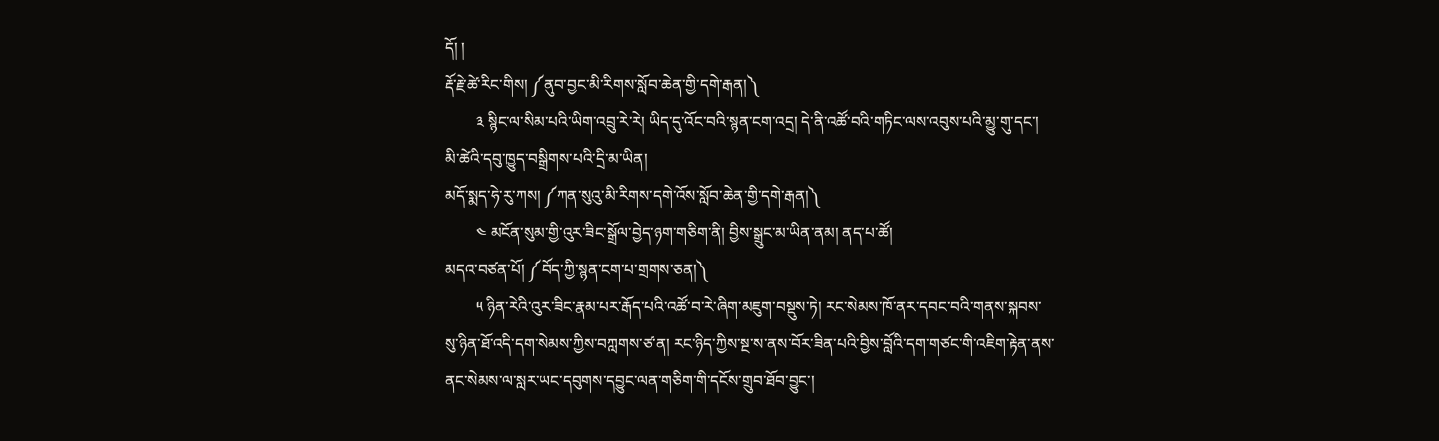དོ། །
རྡོ་རྗེ་ཚེ་རིང་གིས། ༼ནུབ་བྱང་མི་རིགས་སློབ་ཆེན་གྱི་དགེ་རྒན།༽
        ༣ སྙིང་ལ་སིམ་པའི་ཡིག་འབྲུ་རེ་རེ། ཡིད་དུ་འོང་བའི་སྙན་ངག་འདྲ། དེ་ནི་འཚོ་བའི་གཏིང་ལས་འབུས་པའི་མྱུ་གུ་དང་། མི་ཚེའི་དབུ་ཁྱུད་བསྒྲིགས་པའི་དྲི་མ་ཡིན།
མདོ་སྨད་ཧེ་རུ་ཀས། ༼ཀན་སུའུ་མི་རིགས་དགེ་འོས་སློབ་ཆེན་གྱི་དགེ་རྒན།༽
        ༤ མངོན་སུམ་གྱི་འུར་ཟིང་སྒྲོལ་བྱེད་ཉག་གཅིག་ནི། བྱིས་སྒྲུང་མ་ཡིན་ནམ། ནད་པ་ཚོ།
མདའ་བཙན་པོ། ༼བོད་ཀྱི་སྙན་ངག་པ་གྲགས་ཅན།༽
        ༥ ཉིན་རེའི་འུར་ཟིང་རྣམ་པར་རྒོད་པའི་འཚོ་བ་རེ་ཞིག་མཇུག་བསྡུས་ཏེ། རང་སེམས་ཁོ་ནར་དབང་བའི་གནས་སྐབས་སུ་ཉིན་ཐོ་འདི་དག་སེམས་ཀྱིས་བཀླགས་ཙ་ན། རང་ཉིད་ཀྱིས་སྔ་ས་ནས་བོར་ཟིན་པའི་བྱིས་བློའི་དག་གཙང་གི་འཇིག་རྟེན་ནས་ནང་སེམས་ལ་སླར་ཡང་དབུགས་དབྱུང་ལན་གཅིག་གི་དངོས་གྲུབ་ཐོབ་བྱུང་།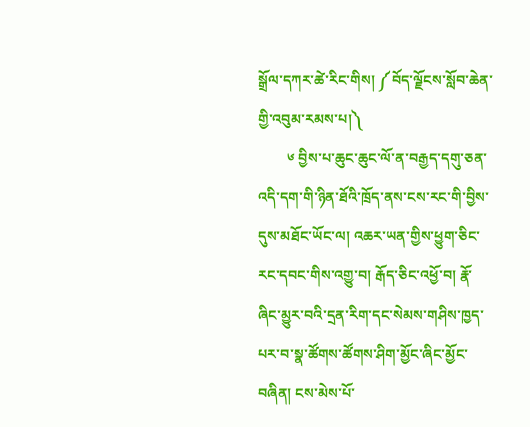སྒྲོལ་དཀར་ཚེ་རིང་གིས། ༼བོད་ལྗོངས་སློབ་ཆེན་གྱི་འབུམ་རམས་པ།༽
        ༦ བྱིས་པ་ཆུང་ཆུང་ལོ་ན་བརྒྱད་དགུ་ཅན་འདི་དག་གི་ཉིན་ཐོའི་ཁྲོད་ནས་ངས་རང་གི་བྱིས་དུས་མཐོང་ཡོང་ལ། འཆར་ཡན་གྱིས་ཕྱུག་ཅིང་རང་དབང་གིས་འགྱུ་བ། རྒོད་ཅིང་འཕྱོ་བ། རྣོ་ཞིང་མྱུར་བའི་དྲན་རིག་དང་སེམས་གཤིས་ཁྱད་པར་བ་སྣ་ཚོགས་ཚོགས་ཤིག་མྱོང་ཞིང་མྱོང་བཞིན། ངས་མེས་པོ་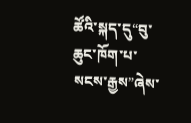ཚོའི་སྐད་དུ“བུ་ཆུང་ཁོག་པ་སངས་རྒྱས”ཞེས་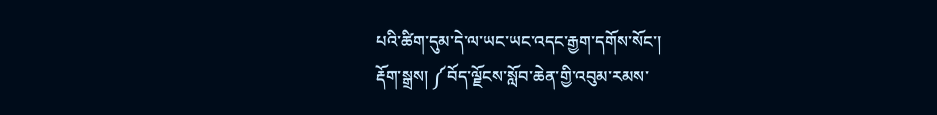པའི་ཚིག་དུམ་དེ་ལ་ཡང་ཡང་འདང་རྒྱག་དགོས་སོང་།
རྡོག་སྒྲས། ༼བོད་ལྗོངས་སློབ་ཆེན་གྱི་འབུམ་རམས་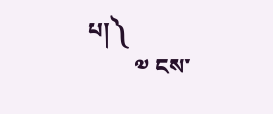པ།༽
        ༧ ངས་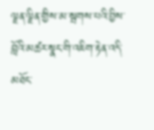ལྗན་ལྗིན་གྱིས་མ་སྦགས་པའི་བྱིས་བློའི་མཚར་སྣང་གི་འཇིག་རྟེན་འདི་མཐོང་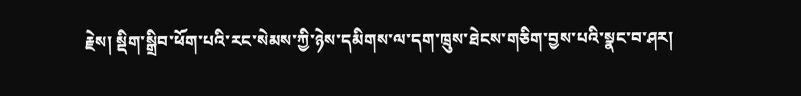རྗེས། སྡིག་སྒྲིབ་ཕོག་པའི་རང་སེམས་ཀྱི་ཉེས་དམིགས་ལ་དག་ཁྲུས་ཐེངས་གཅིག་བྱས་པའི་སྣང་བ་ཤར།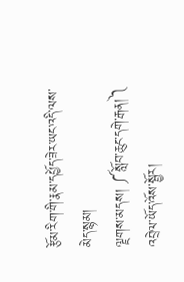རྩོམ་རིག་གི་རྣམ་དཔྱོད་ཟེར་ཡང་འདི་ལས་མེད་སྙམ།
ལྗགས་མདས། ༼སློབ་ཆུང་དགེ་རྒན།༽
འབྲེལ་ཡོད་འོས་སྦྱོར།